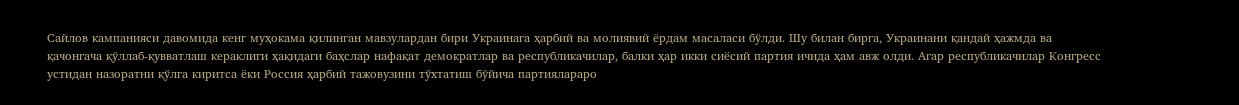Сайлов кампанияси давомида кенг муҳокама қилинган мавзулардан бири Украинага ҳарбий ва молиявий ёрдам масаласи бўлди. Шу билан бирга, Украинани қандай ҳажмда ва қачонгача қўллаб-қувватлаш кераклиги ҳақидаги баҳслар нафақат демократлар ва республикачилар, балки ҳар икки сиёсий партия ичида ҳам авж олди. Агар республикачилар Конгресс устидан назоратни қўлга киритса ёки Россия ҳарбий тажовузини тўхтатиш бўйича партиялараро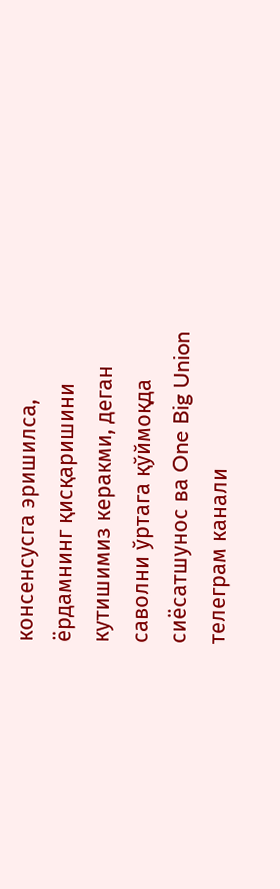консенсусга эришилса, ёрдамнинг қисқаришини кутишимиз керакми, деган саволни ўртага қўймоқда сиёсатшунос ва One Big Union телеграм канали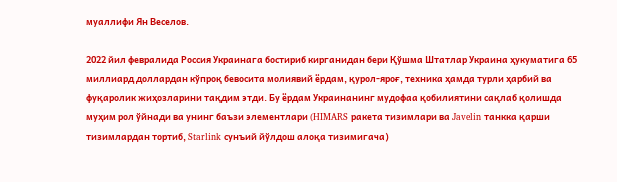муаллифи Ян Веселов.

2022 йил февралида Россия Украинага бостириб кирганидан бери Қўшма Штатлар Украина ҳукуматига 65 миллиард доллардан кўпроқ бевосита молиявий ёрдам, қурол-яроғ, техника ҳамда турли ҳарбий ва фуқаролик жиҳозларини тақдим этди. Бу ёрдам Украинанинг мудофаа қобилиятини сақлаб қолишда муҳим рол ўйнади ва унинг баъзи элементлари (HIMARS ракета тизимлари ва Javelin танкка қарши тизимлардан тортиб, Starlink сунъий йўлдош алоқа тизимигача)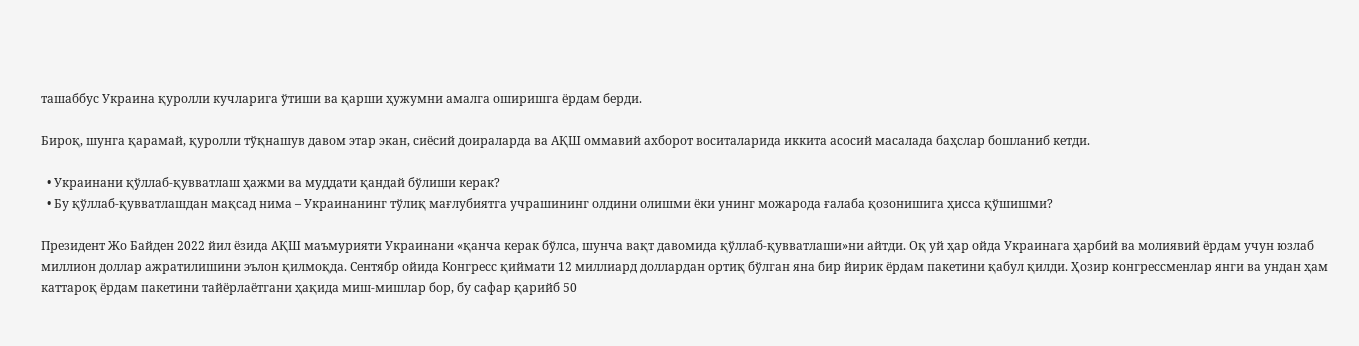ташаббус Украина қуролли кучларига ўтиши ва қарши ҳужумни амалга оширишга ёрдам берди.

Бироқ, шунга қарамай, қуролли тўқнашув давом этар экан, сиёсий доираларда ва АҚШ оммавий ахборот воситаларида иккита асосий масалада баҳслар бошланиб кетди.

  • Украинани қўллаб-қувватлаш ҳажми ва муддати қандай бўлиши керак?
  • Бу қўллаб-қувватлашдан мақсад нима – Украинанинг тўлиқ мағлубиятга учрашининг олдини олишми ёки унинг можарода ғалаба қозонишига ҳисса қўшишми?

Президент Жо Байден 2022 йил ёзида АҚШ маъмурияти Украинани «қанча керак бўлса, шунча вақт давомида қўллаб-қувватлаши»ни айтди. Оқ уй ҳар ойда Украинага ҳарбий ва молиявий ёрдам учун юзлаб миллион доллар ажратилишини эълон қилмоқда. Сентябр ойида Конгресс қиймати 12 миллиард доллардан ортиқ бўлган яна бир йирик ёрдам пакетини қабул қилди. Ҳозир конгрессменлар янги ва ундан ҳам каттароқ ёрдам пакетини тайёрлаётгани ҳақида миш-мишлар бор, бу сафар қарийб 50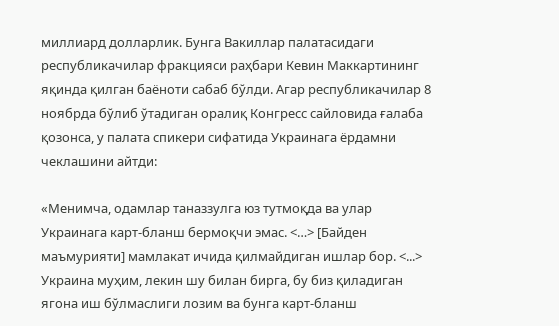миллиард долларлик. Бунга Вакиллар палатасидаги республикачилар фракцияси раҳбари Кевин Маккартининг яқинда қилган баёноти сабаб бўлди. Агар республикачилар 8 ноябрда бўлиб ўтадиган оралиқ Конгресс сайловида ғалаба қозонса, у палата спикери сифатида Украинага ёрдамни чеклашини айтди:

«Менимча, одамлар таназзулга юз тутмоқда ва улар Украинага карт-бланш бермоқчи эмас. <…> [Байден маъмурияти] мамлакат ичида қилмайдиган ишлар бор. <...> Украина муҳим, лекин шу билан бирга, бу биз қиладиган ягона иш бўлмаслиги лозим ва бунга карт-бланш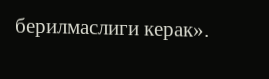берилмаслиги керак».